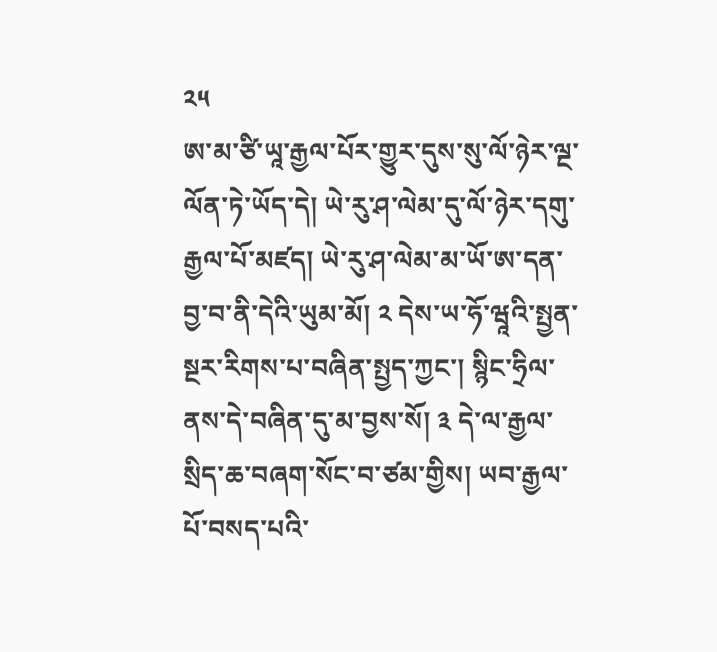༢༥
ཨ་མ་ཙི་ཡཱ་རྒྱལ་པོར་གྱུར་དུས་སུ་ལོ་ཉེར་ལྔ་ལོན་ཏེ་ཡོད་དེ། ཡེ་རུ་ཤ་ལེམ་དུ་ལོ་ཉེར་དགུ་རྒྱལ་པོ་མཛད། ཡེ་རུ་ཤ་ལེམ་མ་ཡོ་ཨ་དན་བྱ་བ་ནི་དེའི་ཡུམ་མོ། ༢ དེས་ཡ་ཧོ་ཝཱའི་སྤྱན་སྔར་རིགས་པ་བཞིན་སྤྱད་ཀྱང་། སྙིང་ཧྲིལ་ནས་དེ་བཞིན་དུ་མ་བྱས་སོ། ༣ དེ་ལ་རྒྱལ་སྲིད་ཆ་བཞག་སོང་བ་ཙམ་གྱིས། ཡབ་རྒྱལ་པོ་བསད་པའི་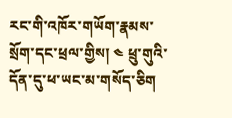རང་གི་འཁོར་གཡོག་རྣམས་སྲོག་དང་ཕྲལ་གྱིས། ༤ ཕྲུ་གུའི་དོན་དུ་ཕ་ཡང་མ་གསོད་ཅིག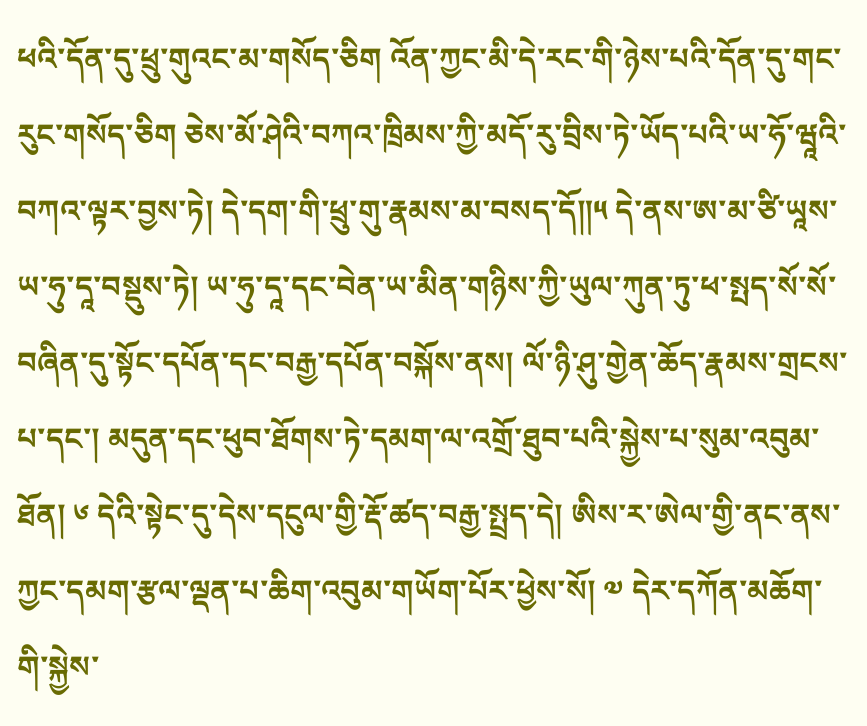ཕའི་དོན་དུ་ཕྲུ་གུའང་མ་གསོད་ཅིག འོན་ཀྱང་མི་དེ་རང་གི་ཉེས་པའི་དོན་དུ་གང་རུང་གསོད་ཅིག ཅེས་མོ་ཤེའི་བཀའ་ཁྲིམས་ཀྱི་མདོ་རུ་བྲིས་ཏེ་ཡོད་པའི་ཡ་ཧོ་ཝཱའི་བཀའ་ལྟར་བྱས་ཏེ། དེ་དག་གི་ཕྲུ་གུ་རྣམས་མ་བསད་དོ༎༥ དེ་ནས་ཨ་མ་ཙི་ཡཱས་ཡ་ཧུ་དཱ་བསྡུས་ཏེ། ཡ་ཧུ་དཱ་དང་བེན་ཡ་མིན་གཉིས་ཀྱི་ཡུལ་ཀུན་ཏུ་ཕ་སྤད་སོ་སོ་བཞིན་དུ་སྟོང་དཔོན་དང་བརྒྱ་དཔོན་བསྐོས་ནས། ལོ་ཉི་ཤུ་གྱེན་ཆོད་རྣམས་གྲངས་པ་དང་། མདུན་དང་ཕུབ་ཐོགས་ཏེ་དམག་ལ་འགྲོ་ཐུབ་པའི་སྐྱེས་པ་སུམ་འབུམ་ཐོན། ༦ དེའི་སྟེང་དུ་དེས་དངུལ་གྱི་རྡོ་ཚད་བརྒྱ་སྤྲད་དེ། ཨིས་ར་ཨེལ་གྱི་ནང་ནས་ཀྱང་དམག་རྩལ་ལྡན་པ་ཆིག་འབུམ་གཡོག་པོར་ཕྱེས་སོ། ༧ དེར་དཀོན་མཆོག་གི་སྐྱེས་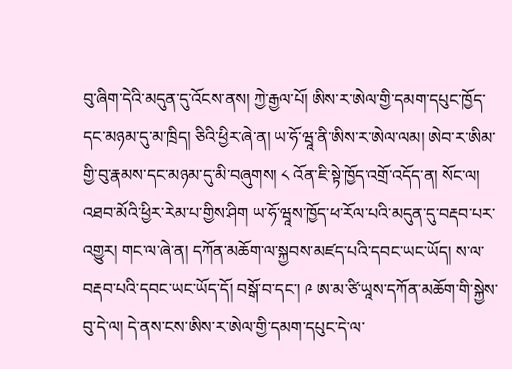བུ་ཞིག་དེའི་མདུན་དུ་འོངས་ནས། ཀྱེ་རྒྱལ་པོ། ཨིས་ར་ཨེལ་གྱི་དམག་དཔུང་ཁྱོད་དང་མཉམ་དུ་མ་ཁྲིད། ཅིའི་ཕྱིར་ཞེ་ན། ཡ་ཧོ་ཝཱ་ནི་ཨིས་ར་ཨེལ་ལམ། ཨེབ་ར་ཨིམ་གྱི་བུ་རྣམས་དང་མཉམ་དུ་མི་བཞུགས། ༨ འོན་ཇི་སྟེ་ཁྱོད་འགྲོ་འདོད་ན། སོང་ལ། འཐབ་མོའི་ཕྱིར་རེམ་པ་གྱིས་ཤིག ཡ་ཧོ་ཝཱས་ཁྱོད་ཕ་རོལ་པའི་མདུན་དུ་བརྡབ་པར་འགྱུར། གང་ལ་ཞེ་ན། དཀོན་མཆོག་ལ་སྐྱབས་མཛད་པའི་དབང་ཡང་ཡོད། ས་ལ་བརྡབ་པའི་དབང་ཡང་ཡོད་དོ། བསྒོ་བ་དང་། ༩ ཨ་མ་ཙི་ཡཱས་དཀོན་མཆོག་གི་སྐྱེས་བུ་དེ་ལ། དེ་ནས་ངས་ཨིས་ར་ཨེལ་གྱི་དམག་དཔུང་དེ་ལ་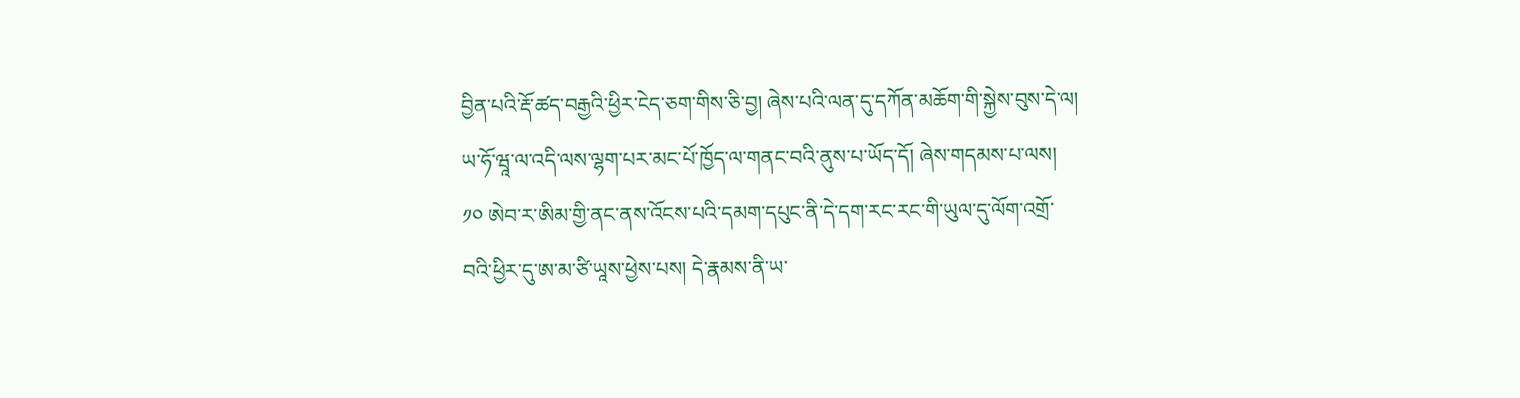བྱིན་པའི་རྡོ་ཚད་བརྒྱའི་ཕྱིར་ངེད་ཅག་གིས་ཅི་བྱ། ཞེས་པའི་ལན་དུ་དཀོན་མཆོག་གི་སྐྱེས་བུས་དེ་ལ། ཡ་ཧོ་ཝཱ་ལ་འདི་ལས་ལྷག་པར་མང་པོ་ཁྱོད་ལ་གནང་བའི་ནུས་པ་ཡོད་དོ། ཞེས་གདམས་པ་ལས། ༡༠ ཨེབ་ར་ཨིམ་གྱི་ནང་ནས་འོངས་པའི་དམག་དཔུང་ནི་དེ་དག་རང་རང་གི་ཡུལ་དུ་ལོག་འགྲོ་བའི་ཕྱིར་དུ་ཨ་མ་ཙི་ཡཱས་ཕྱེས་པས། དེ་རྣམས་ནི་ཡ་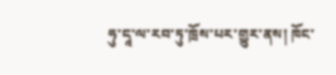ཧུ་དཱ་ལ་རབ་ཏུ་ཁྲོས་པར་གྱུར་ནས། ཁོང་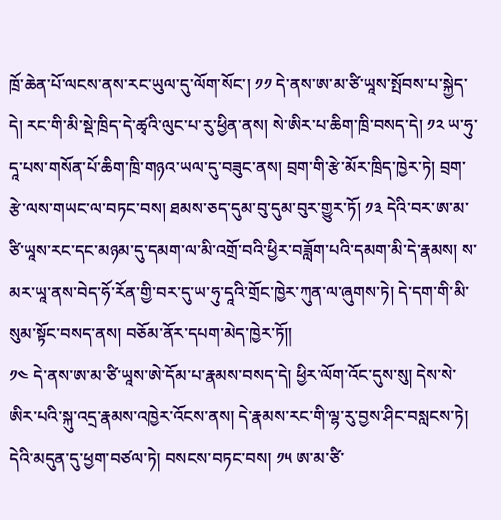ཁྲོ་ཆེན་པོ་ལངས་ནས་རང་ཡུལ་དུ་ལོག་སོང་། ༡༡ དེ་ནས་ཨ་མ་ཙི་ཡཱས་སྤོབས་པ་སྐྱེད་དེ། རང་གི་མི་སྡེ་ཁྲིད་དེ་ཚྭའི་ལུང་པ་རུ་ཕྱིན་ནས། སེ་ཨིར་པ་ཆིག་ཁྲི་བསད་དེ། ༡༢ ཡ་ཧུ་དཱ་པས་གསོན་པོ་ཆིག་ཁྲི་གཉའ་ཡལ་དུ་བཟུང་ནས། བྲག་གི་རྩེ་མོར་ཁྲིད་ཁྱེར་ཏེ། བྲག་རྩེ་ལས་གཡང་ལ་བཏང་བས། ཐམས་ཅད་དུམ་བུ་དུམ་བུར་གྱུར་ཏོ། ༡༣ དེའི་བར་ཨ་མ་ཙི་ཡཱས་རང་དང་མཉམ་དུ་དམག་ལ་མི་འགྲོ་བའི་ཕྱིར་བཟློག་པའི་དམག་མི་དེ་རྣམས། ས་མར་ཡཱ་ནས་བེད་ཧོ་རོན་གྱི་བར་དུ་ཡ་ཧུ་དཱའི་གྲོང་ཁྱེར་ཀུན་ལ་ཞུགས་ཏེ། དེ་དག་གི་མི་སུམ་སྟོང་བསད་ནས། བཅོམ་ནོར་དཔག་མེད་ཁྱེར་ཏོ༎
༡༤ དེ་ནས་ཨ་མ་ཙི་ཡཱས་ཨེ་དོམ་པ་རྣམས་བསད་དེ། ཕྱིར་ལོག་འོང་དུས་སུ། དེས་སེ་ཨིར་པའི་སྐུ་འདྲ་རྣམས་འཁྱེར་འོངས་ནས། དེ་རྣམས་རང་གི་ལྷ་རུ་བྱས་ཤིང་བསླངས་ཏེ། དེའི་མདུན་དུ་ཕྱག་བཙལ་ཏེ། བསངས་བཏང་བས། ༡༥ ཨ་མ་ཙི་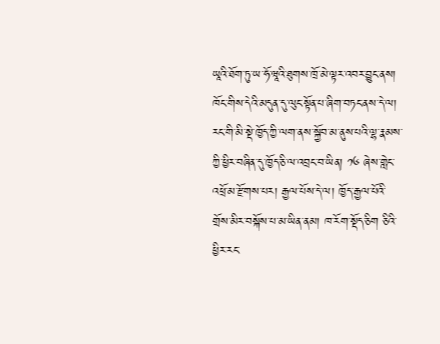ཡཱའི་ཐོག་ཏུ་ཡ་ཧོ་ཝཱའི་ཐུགས་ཁྲོ་མེ་ལྟར་འབར་བྱུང་ནས། ཁོང་གིས་དེའི་མདུན་དུ་ལུང་སྟོན་པ་ཞིག་བཏང་ནས་དེ་ལ། རང་གི་མི་སྡེ་ཁྱོད་ཀྱི་ལག་ནས་སྐྱོབ་མ་ནུས་པའི་ལྷ་རྣམས་ཀྱི་ཕྱིར་བཞིན་དུ་ཁྱོད་ཅི་ལ་འབྲང་བ་ཡིན། ༡༦ ཞེས་གླེང་འཕྲོ་མ་རྫོགས་པར། རྒྱལ་པོས་དེ་ལ། ཁྱོད་རྒྱལ་པོའི་གྲོས་མིར་བསྐོས་པ་མ་ཡིན་ནམ། ཁ་རོག་སྡོད་ཅིག ཅིའི་ཕྱིར་རང་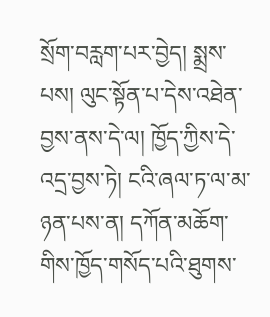སྲོག་བརླག་པར་བྱེད། སྨྲས་པས། ལུང་སྟོན་པ་དེས་འཐེན་བྱས་ནས་དེ་ལ། ཁྱོད་ཀྱིས་དེ་འདྲ་བྱས་ཏེ། ངའི་ཞལ་ཏ་ལ་མ་ཉན་པས་ན། དཀོན་མཆོག་གིས་ཁྱོད་གསོད་པའི་ཐུགས་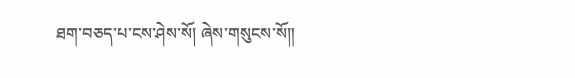ཐག་བཅད་པ་ངས་ཤེས་སོ། ཞེས་གསུངས་སོ༎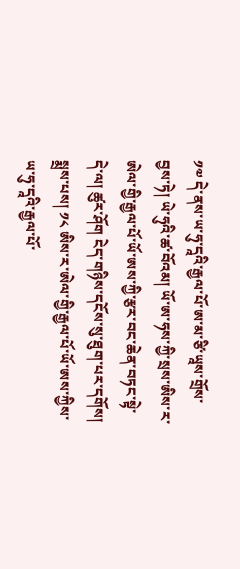༡༧ དེ་ནས་ཡ་ཧུ་དཱའི་རྒྱལ་པོ་ཨ་མ་ཙི་ཡཱས་གྲོས་བྱས་ཏེ། ཡེ་ཧུའི་ཚ་བོའམ། ཡོ་ཨ་ཧས་ཀྱི་སྲས་ཨིས་ར་ཨེལ་གྱི་རྒྱལ་པོ་ཡོ་ཨས་ཀྱི་རྩར་བང་ཆེན་བཏང་སྟེ་དེ་ལ། ཚུར་ཤོག ངེད་གཉིས་དངོས་སུ་ཐུག་པར་དགོས། སྨྲས་པས། ༡༨ ཨིས་ར་ཨེལ་གྱི་རྒྱལ་པོ་ཡོ་ཨས་ཀྱིས་ཡ་ཧུ་དཱའི་རྒྱལ་པོ་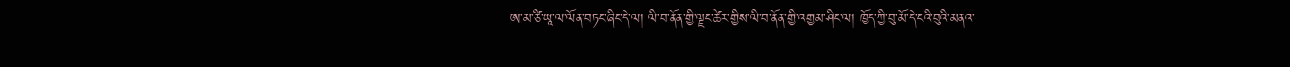ཨ་མ་ཙི་ཡཱ་ལ་ལོན་བཏང་ཞིང་དེ་ལ། ལི་བ་ནོན་གྱི་ལྗང་ཚེར་གྱིས་ལི་བ་ནོན་གྱི་འགྱམ་ཤིང་ལ། ཁྱོད་ཀྱི་བུ་མོ་དེ་ངའི་བུའི་མནའ་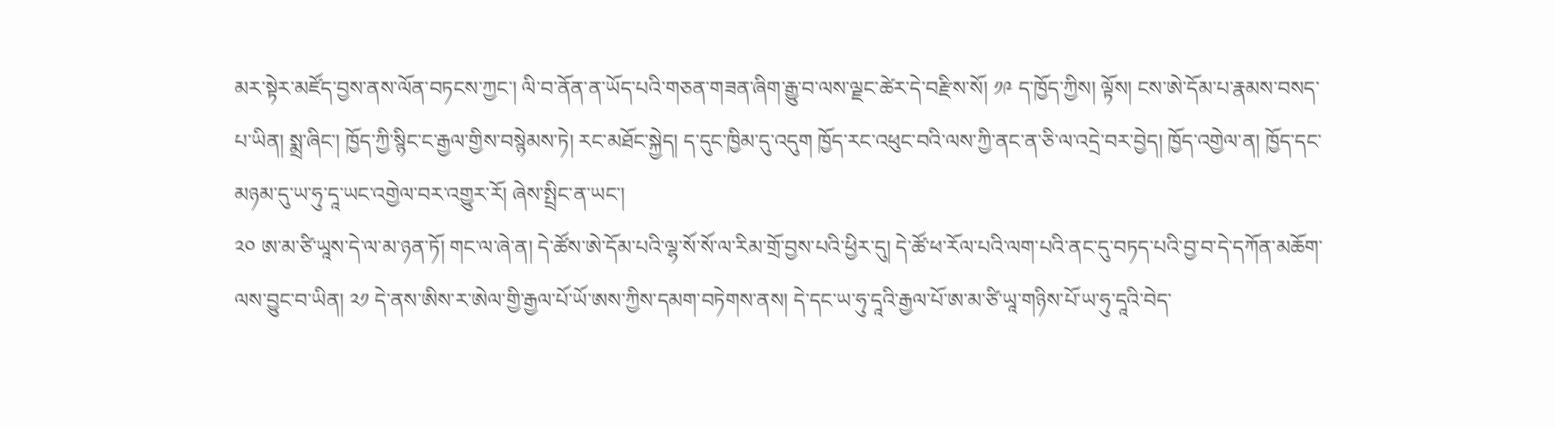མར་སྟེར་མཛོད་བྱས་ནས་ལོན་བཏངས་ཀྱང་། ལི་བ་ནོན་ན་ཡོད་པའི་གཅན་གཟན་ཞིག་རྒྱུ་བ་ལས་ལྗང་ཚེར་དེ་བརྫིས་སོ། ༡༩ ད་ཁྱོད་ཀྱིས། ལྟོས། ངས་ཨེ་དོམ་པ་རྣམས་བསད་པ་ཡིན། སྨྲ་ཞིང་། ཁྱོད་ཀྱི་སྙིང་ང་རྒྱལ་གྱིས་བསྙེམས་ཏེ། རང་མཐོང་སྐྱེད། ད་དུང་ཁྱིམ་དུ་འདུག ཁྱོད་རང་འཕུང་བའི་ལས་ཀྱི་ནང་ན་ཅི་ལ་འདྲེ་བར་བྱེད། ཁྱོད་འགྱེལ་ན། ཁྱོད་དང་མཉམ་དུ་ཡ་ཧུ་དཱ་ཡང་འགྱེལ་བར་འགྱུར་རོ། ཞེས་སྤྲིང་ན་ཡང་།
༢༠ ཨ་མ་ཙི་ཡཱས་དེ་ལ་མ་ཉན་ཏོ། གང་ལ་ཞེ་ན། དེ་ཚོས་ཨེ་དོམ་པའི་ལྷ་སོ་སོ་ལ་རིམ་གྲོ་བྱས་པའི་ཕྱིར་དུ། དེ་ཚོ་ཕ་རོལ་པའི་ལག་པའི་ནང་དུ་བཏད་པའི་བྱ་བ་དེ་དཀོན་མཆོག་ལས་བྱུང་བ་ཡིན། ༢༡ དེ་ནས་ཨིས་ར་ཨེལ་གྱི་རྒྱལ་པོ་ཡོ་ཨས་ཀྱིས་དམག་བཏེགས་ནས། དེ་དང་ཡ་ཧུ་དཱའི་རྒྱལ་པོ་ཨ་མ་ཙི་ཡཱ་གཉིས་པོ་ཡ་ཧུ་དཱའི་བེད་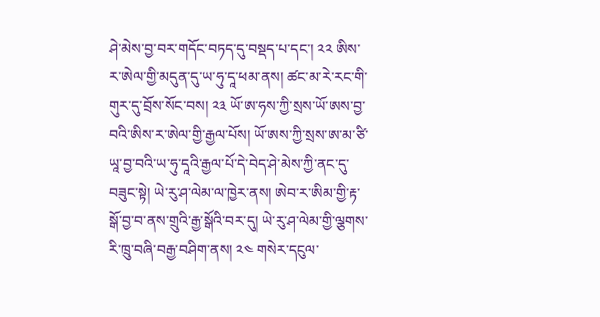ཤེ་མེས་བྱ་བར་གདོང་བཏད་དུ་བསྡད་པ་དང་། ༢༢ ཨིས་ར་ཨེལ་གྱི་མདུན་དུ་ཡ་ཧུ་དཱ་ཕམ་ནས། ཚང་མ་རེ་རང་གི་གུར་དུ་བྲོས་སོང་བས། ༢༣ ཡོ་ཨ་ཧས་ཀྱི་སྲས་ཡོ་ཨས་བྱ་བའི་ཨིས་ར་ཨེལ་གྱི་རྒྱལ་པོས། ཡོ་ཨས་ཀྱི་སྲས་ཨ་མ་ཙི་ཡཱ་བྱ་བའི་ཡ་ཧུ་དཱའི་རྒྱལ་པོ་དེ་བེད་ཤེ་མེས་ཀྱི་ནང་དུ་བཟུང་སྟེ། ཡེ་རུ་ཤ་ལེམ་ལ་ཁྱེར་ནས། ཨེབ་ར་ཨིམ་གྱི་རྟ་སྒོ་བྱ་བ་ནས་གྲུའི་རྒྱ་སྒོའི་བར་དུ། ཡེ་རུ་ཤ་ལེམ་གྱི་ལྕགས་རི་ཁྲུ་བཞི་བརྒྱ་བཤིག་ནས། ༢༤ གསེར་དངུལ་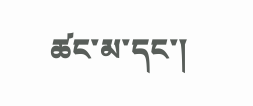ཚང་མ་དང་།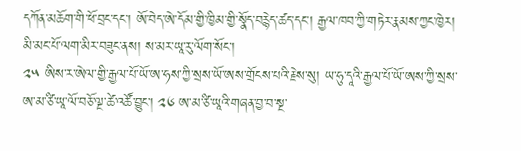དཀོན་མཆོག་གི་ཕོ་བྲང་དང་། ཨོ་བེད་ཨེ་དོམ་གྱི་ཁྱིམ་གྱི་སྣོད་བརྙེད་ཚད་དང་། རྒྱལ་ཁབ་ཀྱི་གཏེར་རྣམས་ཀྱང་ཁྱེར། མི་མང་པོ་ལག་མིར་བཟུང་ནས། ས་མར་ཡཱ་རུ་ལོག་སོང་།
༢༥ ཨིས་ར་ཨེལ་གྱི་རྒྱལ་པོ་ཡོ་ཨ་ཧས་ཀྱི་སྲས་ཡོ་ཨས་གྲོངས་པའི་རྗེས་སུ། ཡ་ཧུ་དཱའི་རྒྱལ་པོ་ཡོ་ཨས་ཀྱི་སྲས་ཨ་མ་ཙི་ཡཱ་ལོ་བཅོ་ལྔ་ཚེ་འཚོ་བྱུང་། ༢༦ ཨ་མ་ཙི་ཡཱའི་གཞན་བྱ་བ་སྔ་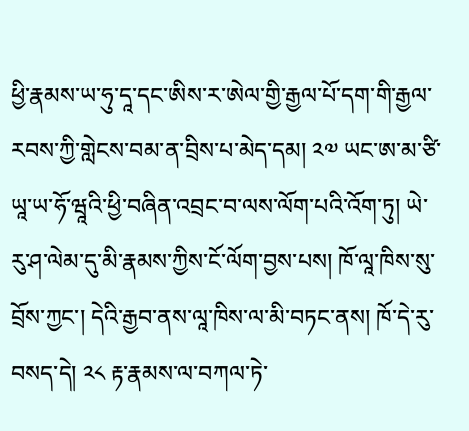ཕྱི་རྣམས་ཡ་ཧུ་དཱ་དང་ཨིས་ར་ཨེལ་གྱི་རྒྱལ་པོ་དག་གི་རྒྱལ་རབས་ཀྱི་གླེངས་བམ་ན་བྲིས་པ་མེད་དམ། ༢༧ ཡང་ཨ་མ་ཙི་ཡཱ་ཡ་ཧོ་ཝཱའི་ཕྱི་བཞིན་འབྲང་བ་ལས་ལོག་པའི་འོག་ཏུ། ཡེ་རུ་ཤ་ལེམ་དུ་མི་རྣམས་ཀྱིས་ངོ་ལོག་བྱས་པས། ཁོ་ལཱ་ཁིས་སུ་བྲོས་ཀྱང་། དེའི་རྒྱབ་ནས་ལཱ་ཁིས་ལ་མི་བཏང་ནས། ཁོ་དེ་རུ་བསད་དེ། ༢༨ རྟ་རྣམས་ལ་བཀལ་ཏེ་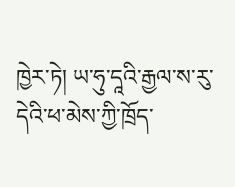ཁྱེར་ཏེ། ཡ་ཧུ་དཱའི་རྒྱལ་ས་རུ་དེའི་ཕ་མེས་ཀྱི་ཁྲོད་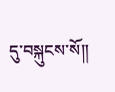དུ་བསྐུངས་སོ༎